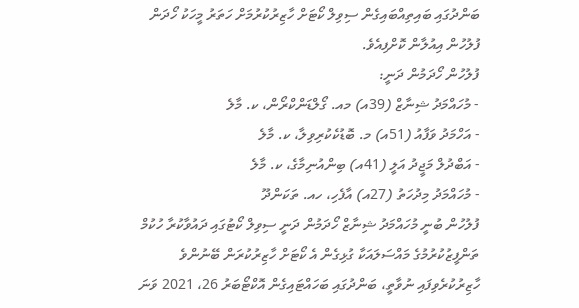ބަންދުގައި ބައިތިއްބައިގެން ސިވިލް ކޯޓަށް ހާޒިރުކުރުމަށް ހަތަރު މީހަކު ހޯދަން ފުލުހުން އިއުލާން ކޮށްފިއެވެ.
ފުލުހުން ހޯދަމުން ދަނީ:
- މުހައްމަދު ޝިނާޒް (39އ) މއ. ގޯލްޑަންކްރޯން، ކ. މާލެ
- އަހްމަދު ވަފާއު (51އ) މ. ބޮޑުކެކުރިވިލާ، ކ. މާލެ
- އަބްދުލް މަޖީދު އަލީ (41އ) ބިންއުނިމާގެ، ކ. މާލެ
- މުހައްމަދު މިދުހަތު (27އ) އާފެހި، ހއ. ތަކަންދޫ
ފުލުހުން ބުނީ މުހައްމަދު ޝިނާޒް ހޯދަމުން ދަނީ ސިވިލް ކޯޓުގައި ދައުވާކުރާ ހުކުމް ތަންފީޒުކުރުމުގެ މައްސަލައަކާ ގުޅިގެން އެ ކޯޓަށް ހާޒިރުކުރަން ބޭނުންވެ ހާޒިރުކުރެވިފައި ނުވާތީ، ބަންދުގައި ބަހައްޓައިގެން އޮކްޓޯބަރު 26، 2021 ވަނަ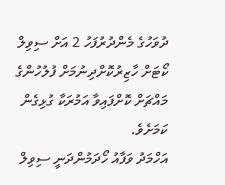ދުވަހުގެ މެންދުރުފަހު 2 އަށް ސިވިލް ކޯޓަށް ހާޒިރުކޮށްދިނުމަށް ފުލުހުންގެ މައްޗަށް ކޮށްފައިވާ އަމުރަކާ ގުޅިގެން ކަމަށެވެ.
އަހްމަދު ވަފާއު ހޯދަމުންދަނީ ސިވިލް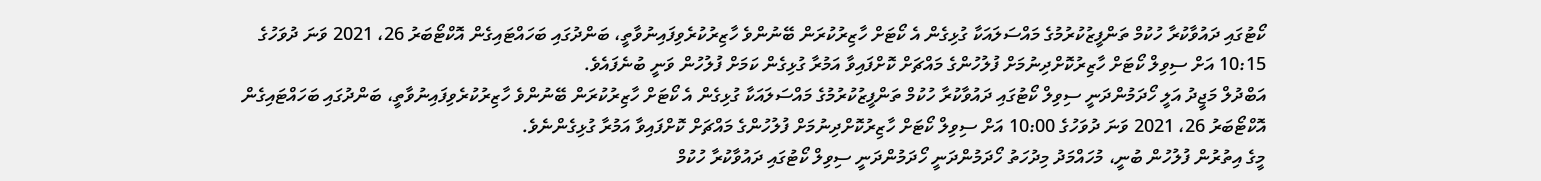ކޯޓުގައި ދައުވާކުރާ ހުކުމް ތަންފީޒުކުރުމުގެ މައްސަލައަކާ ގުޅިގެން އެ ކޯޓަށް ހާޒިރުކުރަން ބޭނުންވެ ހާޒިރުކުރެވިފައިނުވާތީ، ބަންދުގައި ބަހައްޓައިގެން އޮކްޓޯބަރު 26، 2021 ވަނަ ދުވަހުގެ 10:15 އަށް ސިވިލް ކޯޓަށް ހާޒިރުކޮށްދިނުމަށް ފުލުހުންގެ މައްޗަށް ކޮށްފައިވާ އަމުރާ ގުޅިގެން ކަމަށް ފުލުހުން ވަނީ ބުނެފައެވެ.
އަބްދުލް މަޖީދު އަލީ ހޯދަމުންދަނީ ސިވިލް ކޯޓުގައި ދައުވާކުރާ ހުކުމް ތަންފީޒުކުރުމުގެ މައްސަލައަކާ ގުޅިގެން އެ ކޯޓަށް ހާޒިރުކުރަން ބޭނުންވެ ހާޒިރުކުރެވިފައިނުވާތީ، ބަންދުގައި ބަހައްޓައިގެން އޮކްޓޯބަރު 26، 2021 ވަނަ ދުވަހުގެ 10:00 އަށް ސިވިލް ކޯޓަށް ހާޒިރުކޮށްދިނުމަށް ފުލުހުންގެ މައްޗަށް ކޮށްފައިވާ އަމުރާ ގުޅިގެންނެވެ.
މީގެ އިތުރުން ފުލުހުން ބުނީ، މުހައްމަދު މިދުހަތު ހޯދަމުންދަނީ ހޯދަމުންދަނީ ސިވިލް ކޯޓުގައި ދައުވާކުރާ ހުކުމް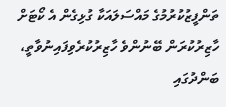ތަންފީޒުކުރުމުގެ މައްސަލައަކާ ގުޅިގެން އެ ކޯޓަށް ހާޒިރުކުރަން ބޭނުންވެ ހާޒިރުކުރެވިފައިނުވާތީ، ބަންދުގައި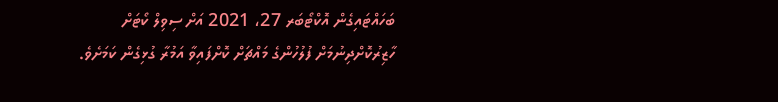ބަހައްޓައިގެން އޮކްޓޯބަރ 27، 2021 އަށް ސިވިލް ކޯޓަށް ހާޒިރުކޮށްދިނުމަށް ފުލުހުންގެ މައްޗަށް ކޮށްފައިވާ އަމުރާ ގުޅިގެން ކަމަށެވެ.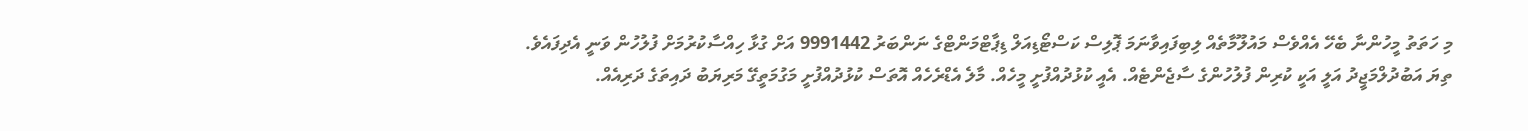މި ހަތަތު މީހުންނާ ބެހޭ އެއްވެސް މައުލޫމާތެއް ލިބިފައިވާނަމަ ޕޮލިސް ކަސްޓޯޑިއަލް ޑިޕާޓްމަންޓްގެ ނަންބަރު 9991442 އަށް ގުޅާ ހިއްސާކުރުމަށް ފުލުހުން ވަނީ އެދިފައެވެ.
ތިޔަ އަބުދުލްމަޖީދު އަލީ އަކީ ކުރިން ފުލުހުންގެ ސާޖެންޓެއް. އެއީ ކުޅުދުއްފުށީ މީހެއް. މާލެ އެޑްރެހެއް އޮތަސް ކުޅުދުއްފުށީ މަގުމަތީގޭ މަރިޔަބު ދައިތަގެ ދަރިއެއް.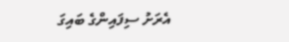އެރަށު ސިފައިންގެ ބައިގަ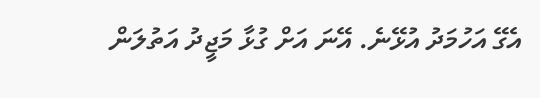އެގޭ އަހުމަދު އުޅޭނެ. އޭނަ އަށް ގުޅާ މަޖީދު އަތުލަން